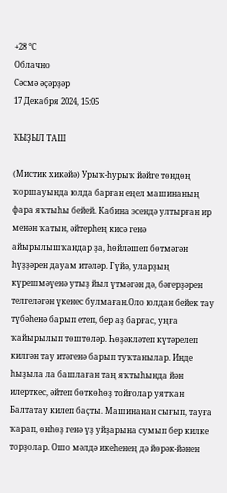+28 °С
Облачно
Сәсмә әҫәрҙәр
17 Декабря 2024, 15:05

ҠЫҘЫЛ ТАШ

(Мистик хикәйә) Урыҡ-һурыҡ йәйге төндөң ҡоршауында юлда барған еңел машинаның фара яҡтыһы бейей. Кабина эсендә ултырған ир менән ҡатын, әйтерһең кисә генә айырылышҡандар ҙа, һөйләшеп бөтмәгән һүҙҙәрен дауам итәләр. Гүйә, уларҙың күрешмәүенә утыҙ йыл үтмәгән дә, бәғерҙәрен телгеләгән үкенес булмаған.Оло юлдан бейек тау түбәһенә барып етеп, бер аҙ барғас, уңға ҡайырылып төштөләр. Һөҙәкләтеп күтәрелеп килгән тау итәгенә барып туҡтанылар. Инде һыҙыла ла башлаған таң яҡтыһында йән илерткес, әйтеп бөткөһөҙ тойғолар уятҡан Балтатау килеп баҫты. Машинанан сығып, тауға ҡарап, өнһөҙ генә үҙ уйҙарына сумып бер килке торҙолар. Ошо мәлдә икеһенең дә йөрәк-йәнен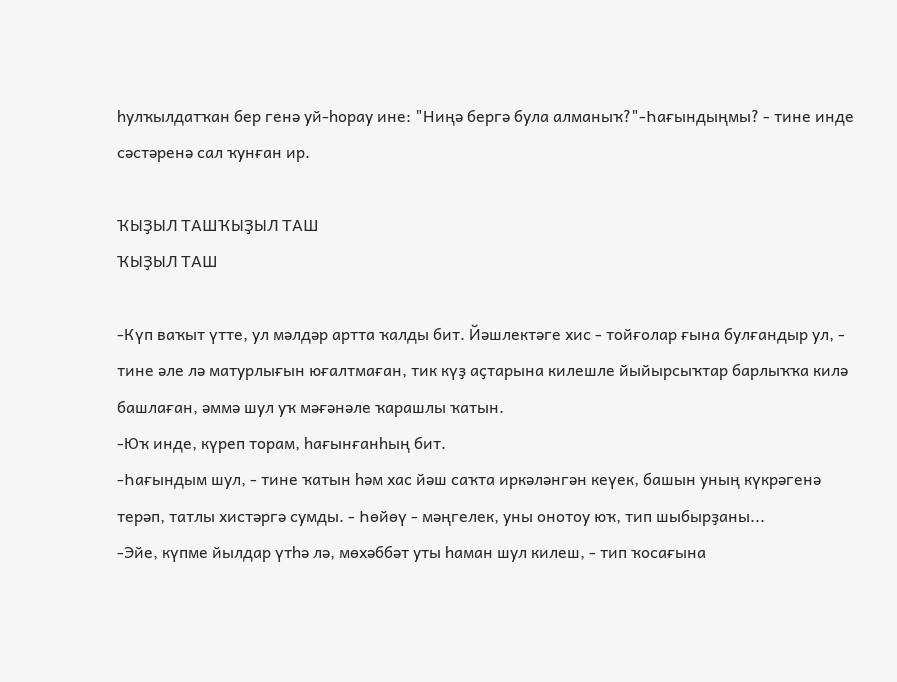һулҡылдатҡан бер генә уй-һорау ине: "Ниңә бергә була алманыҡ?"-Һағындыңмы? - тине инде сәстәренә сал ҡунған ир.

ҠЫҘЫЛ ТАШҠЫҘЫЛ ТАШ
ҠЫҘЫЛ ТАШ

-Күп ваҡыт үтте, ул мәлдәр артта ҡалды бит. Йәшлектәге хис - тойғолар ғына булғандыр ул, - тине әле лә матурлығын юғалтмаған, тик күҙ аҫтарына килешле йыйырсыҡтар барлыҡҡа килә башлаған, әммә шул уҡ мәғәнәле ҡарашлы ҡатын.
-Юҡ инде, күреп торам, һағынғанһың бит.
-Һағындым шул, - тине ҡатын һәм хас йәш саҡта иркәләнгән кеүек, башын уның күкрәгенә терәп, татлы хистәргә сумды. - Һөйөү - мәңгелек, уны онотоу юҡ, тип шыбырҙаны...
-Эйе, күпме йылдар үтһә лә, мөхәббәт уты һаман шул килеш, - тип ҡосағына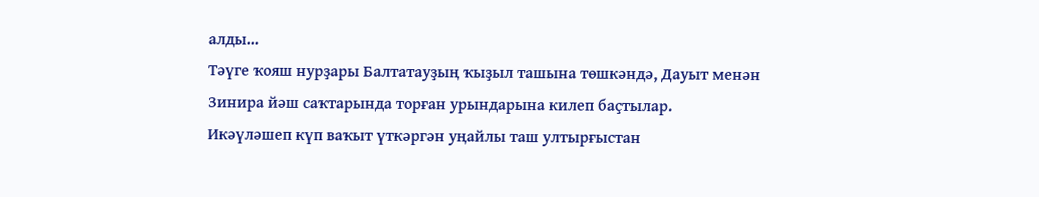алды...
Тәүге ҡояш нурҙары Балтатауҙың ҡыҙыл ташына төшкәндә, Дауыт менән Зинира йәш саҡтарында торған урындарына килеп баҫтылар.
Икәүләшеп күп ваҡыт үткәргән уңайлы таш ултырғыстан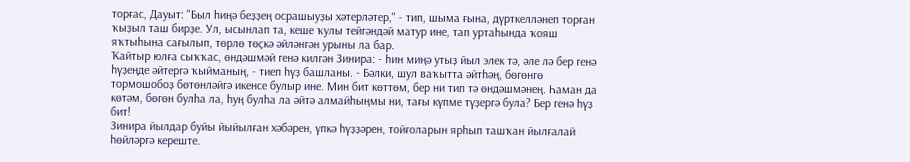торғас, Дауыт: "Был һиңә беҙҙең осрашыуҙы хәтерләтер," - тип, шыма ғына, дүрткелләнеп торған ҡыҙыл таш бирҙе. Ул, ысынлап та, кеше ҡулы тейгәндәй матур ине, тап уртаһында ҡояш яҡтыһына сағылып, төрлө төҫкә әйләнгән урыны ла бар.
Ҡайтыр юлға сыҡҡас, өндәшмәй генә килгән Зинира: - һин миңә утыҙ йыл элек тә, әле лә бер генә һүҙеңде әйтергә ҡыйманың, - тиеп һүҙ башланы. - Бәлки, шул ваҡытта әйтһәң, бөгөнгө тормошобоҙ бөтөнләйгә икенсе булыр ине. Мин бит көттөм, бер ни тип тә өндәшмәнең. Һаман да көтәм, бөгөн булһа ла, һуң булһа ла әйтә алмайһыңмы ни, тағы күпме түҙергә була? Бер генә һүҙ бит!
Зинира йылдар буйы йыйылған хәбәрен, үпкә һүҙҙәрен, тойғоларын ярһып ташҡан йылғалай һөйләргә кереште.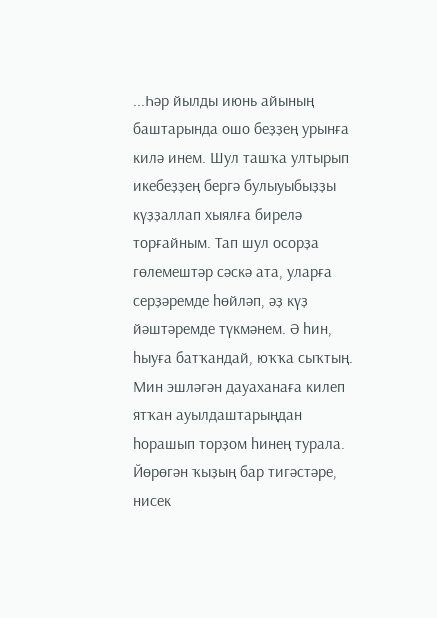...Һәр йылды июнь айының баштарында ошо беҙҙең урынға килә инем. Шул ташҡа ултырып икебеҙҙең бергә булыуыбыҙҙы күҙҙаллап хыялға бирелә торғайным. Тап шул осорҙа гөлемештәр сәскә ата, уларға серҙәремде һөйләп, әҙ күҙ йәштәремде түкмәнем. Ә һин, һыуға батҡандай, юҡҡа сыҡтың. Мин эшләгән дауаханаға килеп ятҡан ауылдаштарыңдан һорашып торҙом һинең турала. Йөрөгән ҡыҙың бар тигәстәре, нисек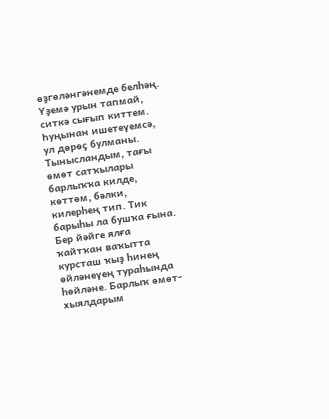өҙгөләнгәнемде белһәң. Үҙемә урын тапмай, ситкә сығып киттем. Һуңынан ишетеүемсә, ул дөрөҫ булманы. Тынысландым, тағы өмөт сатҡылары барлыҡҡа килде, көттөм, бәлки, килерһең тип. Тик барыһы ла бушҡа ғына. Бер йәйге ялға ҡайтҡан ваҡытта курсташ ҡыҙ һинең өйләнеүең тураһында һөйләне. Барлыҡ өмөт-хыялдарым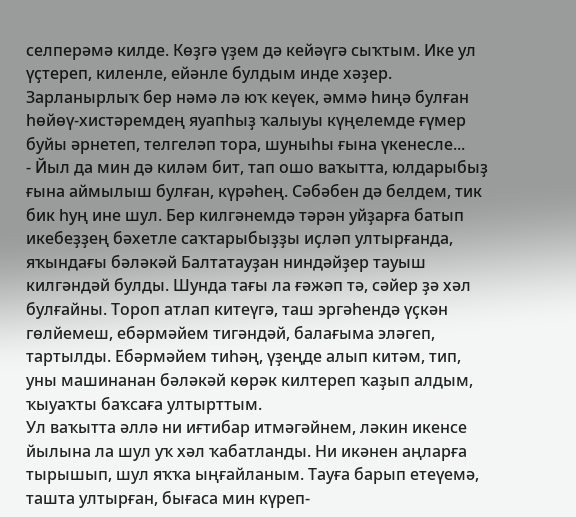селперәмә килде. Көҙгә үҙем дә кейәүгә сыҡтым. Ике ул үҫтереп, киленле, ейәнле булдым инде хәҙер. Зарланырлыҡ бер нәмә лә юҡ кеүек, әммә һиңә булған һөйөү-хистәремдең яуапһыҙ ҡалыуы күңелемде ғүмер буйы әрнетеп, телгеләп тора, шуныһы ғына үкенесле...
- Йыл да мин дә киләм бит, тап ошо ваҡытта, юлдарыбыҙ ғына аймылыш булған, күрәһең. Сәбәбен дә белдем, тик бик һуң ине шул. Бер килгәнемдә тәрән уйҙарға батып икебеҙҙең бәхетле саҡтарыбыҙҙы иҫләп ултырғанда, яҡындағы бәләкәй Балтатауҙан ниндәйҙер тауыш килгәндәй булды. Шунда тағы ла ғәжәп тә, сәйер ҙә хәл булғайны. Тороп атлап китеүгә, таш эргәһендә үҫкән гөлйемеш, ебәрмәйем тигәндәй, балағыма эләгеп, тартылды. Ебәрмәйем тиһәң, үҙеңде алып китәм, тип, уны машинанан бәләкәй көрәк килтереп ҡаҙып алдым, ҡыуаҡты баҡсаға ултырттым.
Ул ваҡытта әллә ни иғтибар итмәгәйнем, ләкин икенсе йылына ла шул уҡ хәл ҡабатланды. Ни икәнен аңларға тырышып, шул яҡҡа ыңғайланым. Тауға барып етеүемә, ташта ултырған, бығаса мин күреп-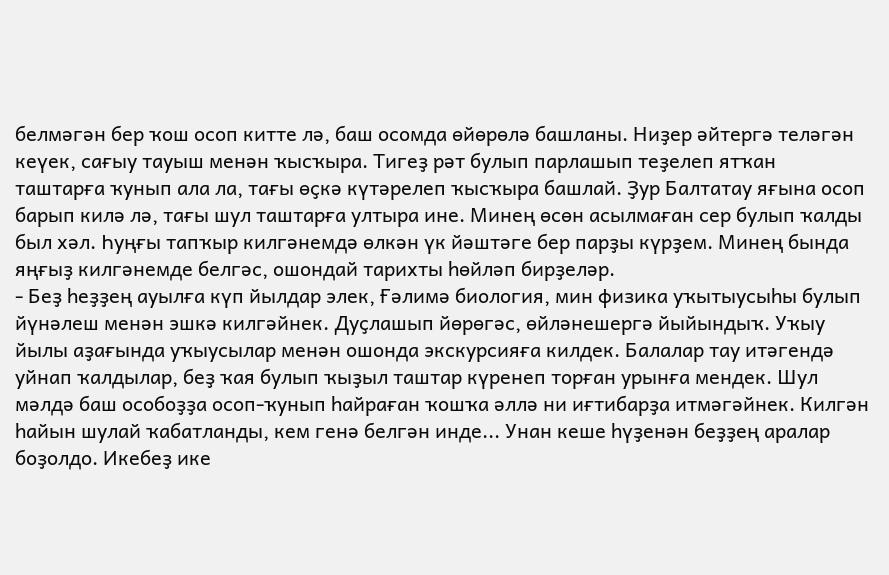белмәгән бер ҡош осоп китте лә, баш осомда өйөрөлә башланы. Ниҙер әйтергә теләгән кеүек, сағыу тауыш менән ҡысҡыра. Тигеҙ рәт булып парлашып теҙелеп ятҡан таштарға ҡунып ала ла, тағы өҫкә күтәрелеп ҡысҡыра башлай. Ҙур Балтатау яғына осоп барып килә лә, тағы шул таштарға ултыра ине. Минең өсөн асылмаған сер булып ҡалды был хәл. Һуңғы тапҡыр килгәнемдә өлкән үк йәштәге бер парҙы күрҙем. Минең бында яңғыҙ килгәнемде белгәс, ошондай тарихты һөйләп бирҙеләр.
- Беҙ һеҙҙең ауылға күп йылдар элек, Ғәлимә биология, мин физика уҡытыусыһы булып йүнәлеш менән эшкә килгәйнек. Дуҫлашып йөрөгәс, өйләнешергә йыйындыҡ. Уҡыу йылы аҙағында уҡыусылар менән ошонда экскурсияға килдек. Балалар тау итәгендә уйнап ҡалдылар, беҙ ҡая булып ҡыҙыл таштар күренеп торған урынға мендек. Шул мәлдә баш особоҙҙа осоп-ҡунып һайраған ҡошҡа әллә ни иғтибарҙа итмәгәйнек. Килгән һайын шулай ҡабатланды, кем генә белгән инде... Унан кеше һүҙенән беҙҙең аралар боҙолдо. Икебеҙ ике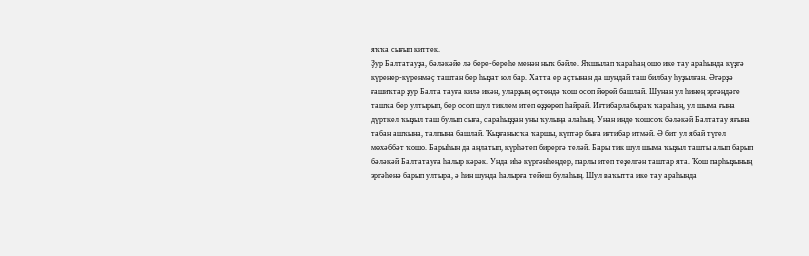яҡҡа сығып киттек.
Ҙур Балтатауҙа, бәләкәйе лә бере-береһе менән ныҡ бәйле. Яҡшылап ҡараһаң ошо ике тау араһында күҙгә күренер-күренмәҫ таштан бер һыҙат юл бар. Хатта ер аҫтынан да шундай таш билбау һуҙылған. Әгәрҙә ғашиҡтар ҙур Балта тауға килә икән, уларҙың өҫтөндә ҡош осоп йөрөй башлай. Шунан ул һинең эргәңдәге ташҡа бер ултырып, бер осоп шул тиклем итеп өҙҙөрөп һайрай. Иғтибарлабыраҡ ҡараһаң, ул шыма ғына дүрткел ҡыҙыл таш булып сыға, сараһыҙҙан уны ҡулыңа алаһың. Унан инде ҡошсоҡ бәләкәй Балтатау яғына табан ашҡына, талпына башлай. Ҡыҙғанысҡа ҡаршы, күптәр быға иғтибар итмәй. Ә бит ул ябай түгел мөхәббәт ҡошо. Барыһын да аңлатып, күрһәтеп бирергә теләй. Бары тик шул шыма ҡыҙыл ташты алып барып бәләкәй Балтатауға һалыр кәрәк. Унда иһә күргәнһеңдер, парлы итеп теҙелгән таштар ята. Ҡош парһыҙының эргәһенә барып ултыра, ә һин шунда һалырға тейеш булаһың. Шул ваҡытта ике тау араһында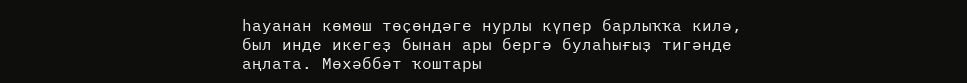һауанан көмөш төҫөндәге нурлы күпер барлыҡҡа килә, был инде икегеҙ бынан ары бергә булаһығыҙ тигәнде аңлата. Мөхәббәт ҡоштары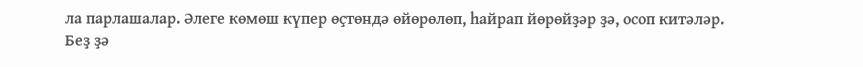ла парлашалар. Әлеге көмөш күпер өҫтөндә өйөрөлөп, һайрап йөрөйҙәр ҙә, осоп китәләр.
Беҙ ҙә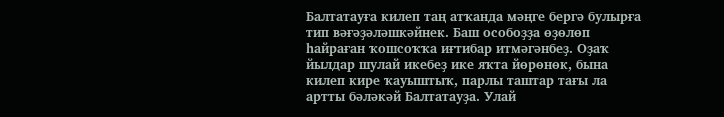Балтатауға килеп таң атҡанда мәңге бергә булырға тип вәғәҙәләшкәйнек. Баш особоҙҙа өҙөлөп һайраған ҡошсоҡҡа иғтибар итмәгәнбеҙ. Оҙаҡ йылдар шулай икебеҙ ике яҡта йөрөнөк, бына килеп кире ҡауыштыҡ, парлы таштар тағы ла артты бәләкәй Балтатауҙа. Улай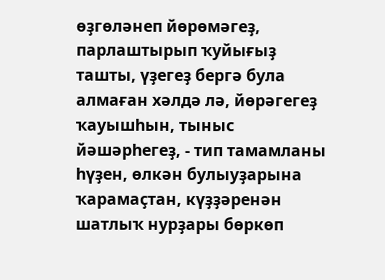өҙгөләнеп йөрөмәгеҙ, парлаштырып ҡуйығыҙ ташты, үҙегеҙ бергә була алмаған хәлдә лә, йөрәгегеҙ ҡауышһын, тыныс йәшәрһегеҙ, - тип тамамланы һүҙен, өлкән булыуҙарына ҡарамаҫтан, күҙҙәренән шатлыҡ нурҙары бөркөп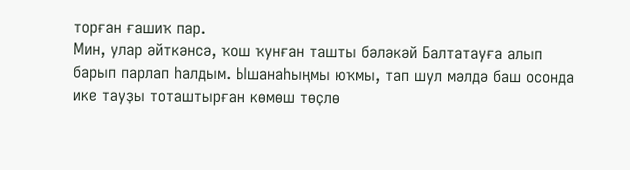торған ғашиҡ пар.
Мин, улар әйткәнсә, ҡош ҡунған ташты бәләкәй Балтатауға алып барып парлап һалдым. Ышанаһыңмы юҡмы, тап шул мәлдә баш осонда ике тауҙы тоташтырған көмөш төҫлө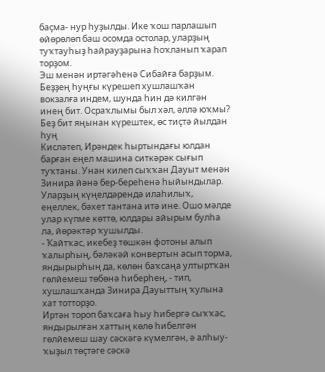баҫма- нур һуҙылды. Ике ҡош парлашып өйөрөлөп баш осомда остолар, уларҙың туҡтауһыҙ һайрауҙарына һоҡланып ҡарап торҙом.
Эш менән иртәгәһенә Сибайға барҙым. Беҙҙең һуңғы күрешеп хушлашҡан вокзалға индем, шунда һин дә килгән инең бит. Осраҡлымы был хәл, әллә юҡмы? Беҙ бит яңынан күрештек, өс тиҫтә йылдан һуң
Кисләтеп, Ирәндек һыртындағы юлдан барған еңел машина ситкәрәк сығып туҡтаны. Унан килеп сыҡҡан Дауыт менән Зинира йәнә бер-береһенә һыйындылар. Уларҙың күңелдәрендә илаһилыҡ, еңеллек, бәхет тантана итә ине. Ошо мәлде улар күпме көттө, юлдары айырым булһа ла, йөрәктәр ҡушылды.
- Ҡайтҡас, икебеҙ төшкән фотоны алып ҡалырһың, бәләкәй конвертын асып торма, яндырырһың да, көлөн баҡсаңа ултыртҡан гөлйемеш төбөнә һиберһең, - тип, хушлашҡанда Зинира Дауыттың ҡулына хат тотторҙо.
Иртән тороп баҡсаға һыу һибергә сыҡҡас, яндырылған хаттың көлө һибелгән гөлйемеш шау сәскәгә күмелгән, ә алһыу-ҡыҙыл төҫтәге сәскә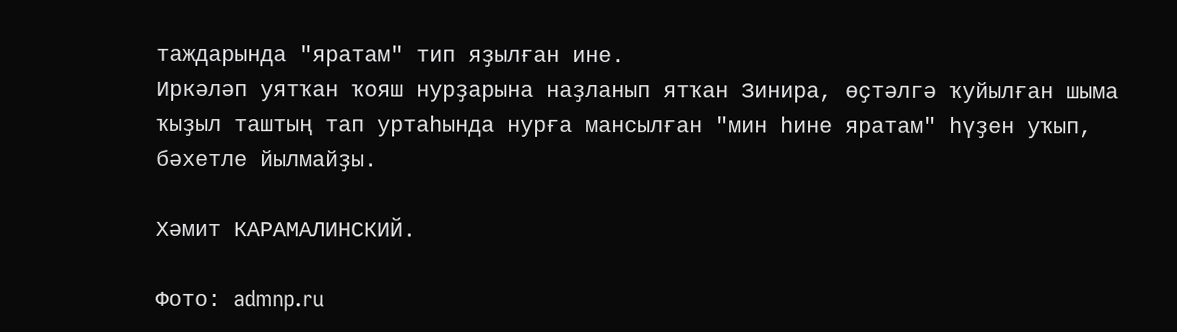таждарында "яратам" тип яҙылған ине.
Иркәләп уятҡан ҡояш нурҙарына наҙланып ятҡан Зинира, өҫтәлгә ҡуйылған шыма ҡыҙыл таштың тап уртаһында нурға мансылған "мин һине яратам" һүҙен уҡып, бәхетле йылмайҙы.

Хәмит КАРАМАЛИНСКИЙ.

Фото: admnp.ru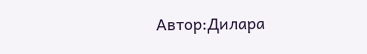Автор:Дилара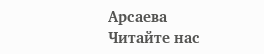Арсаева
Читайте нас